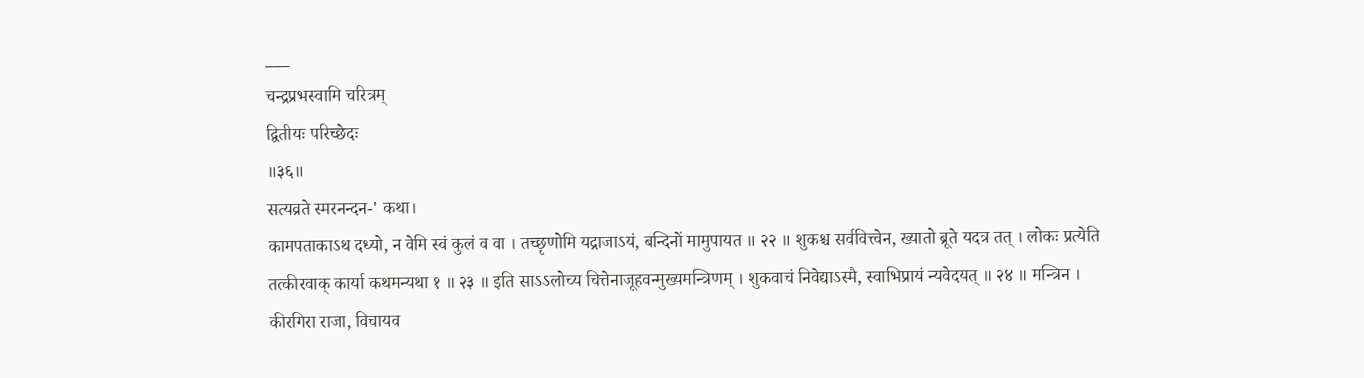___
चन्द्रप्रभस्वामि चरित्रम्
द्वितीयः परिच्छेदः
॥३६॥
सत्यव्रते स्मरनन्दन-' कथा।
कामपताकाऽथ दध्यो, न वेमि स्वं कुलं व वा । तच्छृणोमि यद्राजाऽयं, बन्दिनों मामुपायत ॥ २२ ॥ शुकश्च सर्ववित्त्वेन, ख्यातो ब्रूते यदत्र तत् । लोकः प्रत्येति तत्कीरवाक् कार्या कथमन्यथा १ ॥ २३ ॥ इति साऽऽलोच्य चित्तेनाजूहवन्मुख्यमन्त्रिणम् । शुकवाचं निवेद्याऽस्मै, स्वाभिप्रायं न्यवेदयत् ॥ २४ ॥ मन्त्रिन । कीरगिरा राजा, विचायव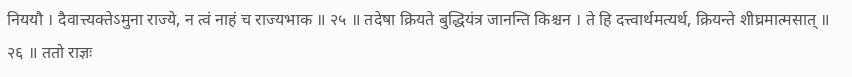निययौ । दैवात्त्यक्तेऽमुना राज्ये, न त्वं नाहं च राज्यभाक ॥ २५ ॥ तदेषा क्रियते बुद्धियंत्र जानन्ति किश्चन । ते हि दत्त्वार्थमत्यर्थ, क्रियन्ते शीघ्रमात्मसात् ॥ २६ ॥ ततो राज्ञः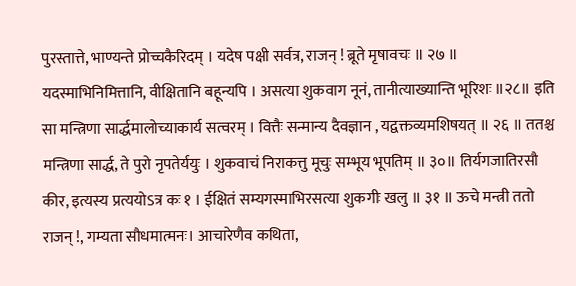पुरस्तात्ते, भाण्यन्ते प्रोच्चकैरिदम् । यदेष पक्षी सर्वत्र, राजन् ! ब्रूते मृषावचः ॥ २७ ॥ यदस्माभिनिमित्तानि, वीक्षितानि बहून्यपि । असत्या शुकवाग नूनं, तानीत्याख्यान्ति भूरिशः ॥२८॥ इति सा मन्त्रिणा सार्द्धमालोच्याकार्य सत्वरम् । वित्तैः सन्मान्य दैवज्ञान , यद्वक्तव्यमशिषयत् ॥ २६ ॥ ततश्च मन्त्रिणा सार्द्ध, ते पुरो नृपतेर्ययुः । शुकवाचं निराकत्तु मूचुः सम्भूय भूपतिम् ॥ ३०॥ तिर्यगजातिरसौ कीर, इत्यस्य प्रत्ययोऽत्र कः १ । ईक्षितं सम्यगस्माभिरसत्या शुकगीः खलु ॥ ३१ ॥ ऊचे मन्त्री ततो राजन् !, गम्यता सौधमात्मनः। आचारेणैव कथिता,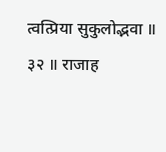त्वत्प्रिया सुकुलोद्भवा ॥ ३२ ॥ राजाह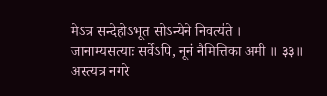मेऽत्र सन्देहोऽभूत सोऽन्येने निवत्य॑ते । जानाम्यसत्याः सर्वेऽपि, नूनं नैमित्तिका अमी ॥ ३३॥ अस्त्यत्र नगरे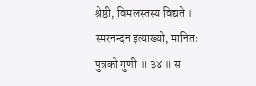श्रेष्ठी, विमलस्तस्य विद्यते । स्मरनन्दन इत्याख्यो, मानितः पुत्रको गुणी ॥ ३४ ॥ स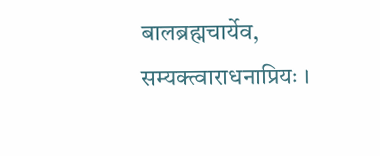बालब्रह्मचार्येव, सम्यक्त्वाराधनाप्रियः ।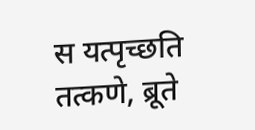स यत्पृच्छति तत्कणे, ब्रूते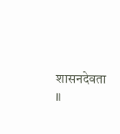शासनदेवता ॥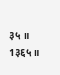३५ ॥
1३६५॥